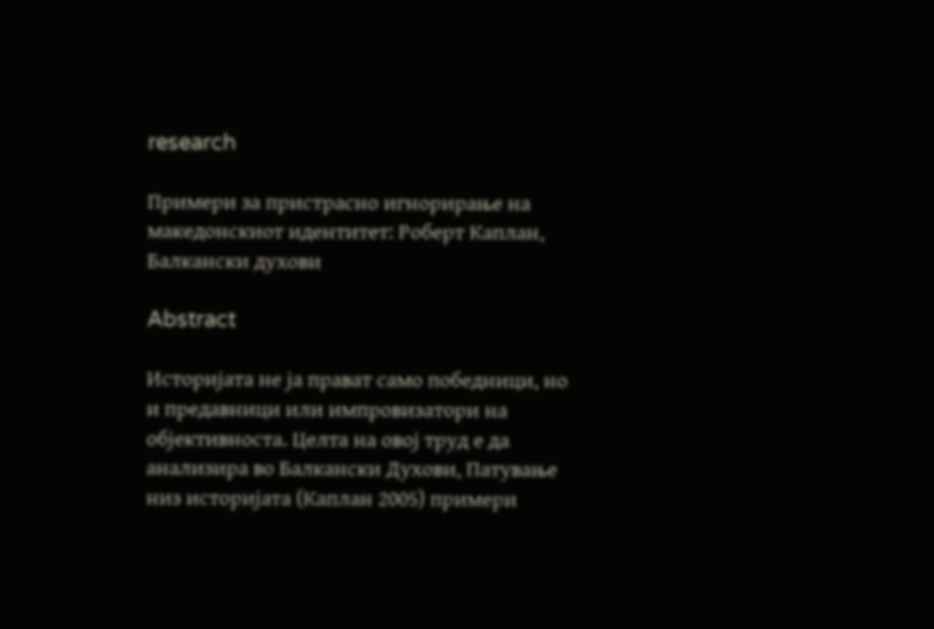research

Примери за пристрасно игнорирање на македонскиот идентитет: Роберт Каплан, Балкански духови

Abstract

Историјата не ја прават само победници, но и предавници или импровизатори на објективноста. Целта на овој труд е да анализира во Балкански Духови, Патување низ историјата (Каплан 2005) примери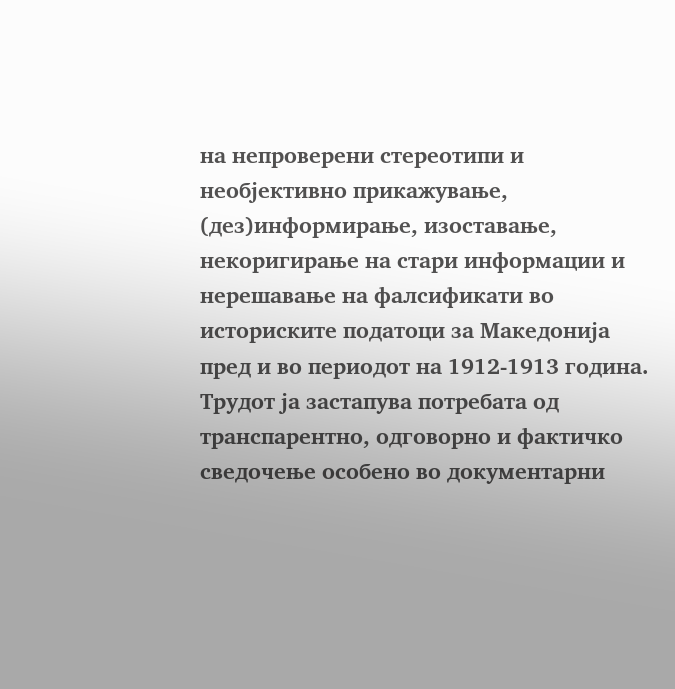на непроверени стереотипи и необјективно прикажување, (дез)информирање, изоставање, некоригирање на стари информации и нерешавање на фалсификати во историските податоци за Македонија пред и во периодот на 1912-1913 година. Трудот ја застапува потребата од транспарентно, одговорно и фактичко сведочење особено во документарни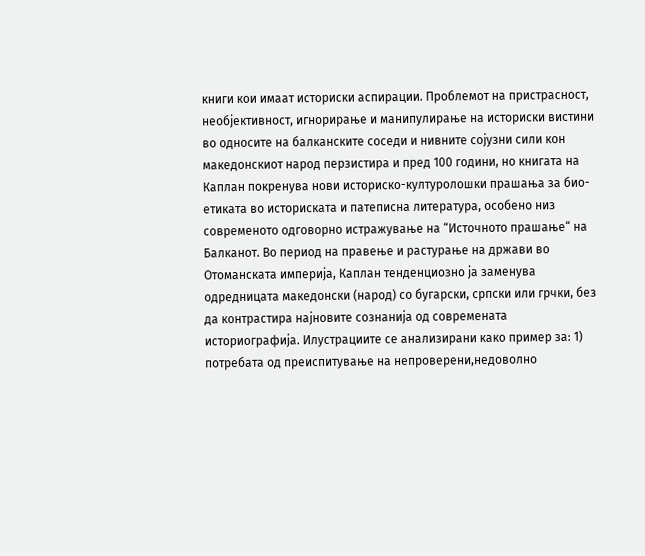книги кои имаат историски аспирации. Проблемот на пристрасност, необјективност, игнорирање и манипулирање на историски вистини во односите на балканските соседи и нивните сојузни сили кон македонскиот народ перзистира и пред 100 години, но книгата на Каплан покренува нови историско-културолошки прашања за био-етиката во историската и патеписна литература, особено низ современото одговорно истражување на “Источното прашање“ на Балканот. Во период на правење и растурање на држави во Отоманската империја, Каплан тенденциозно ја заменува одредницата македонски (народ) со бугарски, српски или грчки, без да контрастира најновите сознанија од современата историографија. Илустрациите се анализирани како пример за: 1) потребата од преиспитување на непроверени,недоволно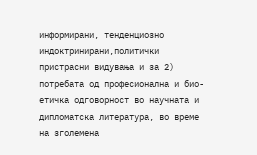информирани, тенденциозно индоктринирани,политички пристрасни видувања и за 2) потребата од професионална и био-етичка одговорност во научната и дипломатска литература, во време на зголемена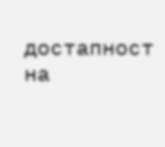достапност на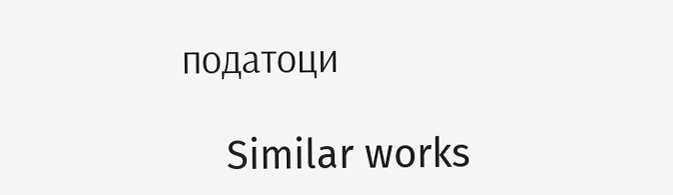податоци

    Similar works